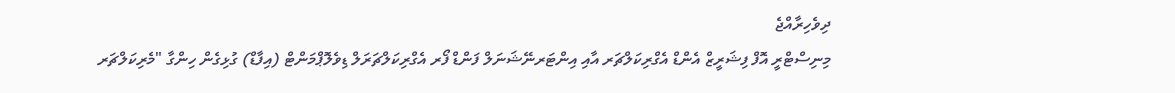ދިވެހިރާއްޖެ
މިނިސްޓްރީ އޮފް ފިޝަރީޒް އެންޑް އެގްރިކަލްޗަރ އާއި އިންޓަރނޭޝަނަލް ފަންޑް ފޯރ އެގްރިކަލްޗަރަލް ޑިވެލޮޕްމަންޓް (އިފާޑް) ގުޅިގެން ހިންގާ "މެރިކަލްޗަރ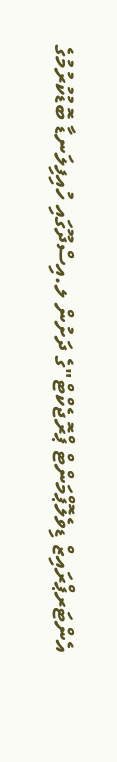އެންޓަރޕްރައިޒް ޑިވެލޮޕްމަންޓް ޕްރޮޖެކްޓް"ގެ ދަށުން ލ.އިސްދޫގައި ހުއިފިލަނޑާ ބޮޑުކުރުމުގެ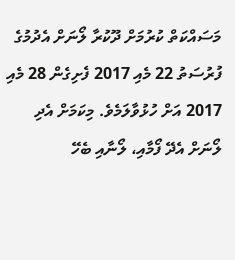މަސައްކަތް ކުރުމަށް ދޫކުރާ ލޯނަށް އެދުމުގެ ފުރުސަތު 22 މެއި 2017 ފެށިގެން 28 މެއި 2017 އަށް ހުޅުވާލަމެވެ. މިކަމަށް އެދި ލޯނަށް އެދޭ ފޯމާއި، ލޯނާއި ބެހޭ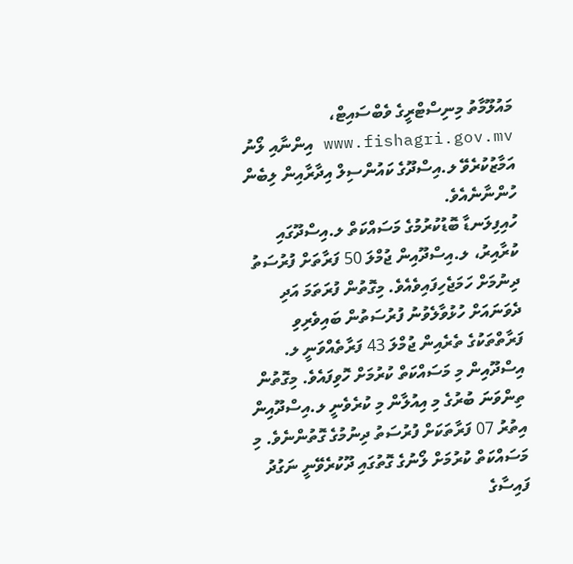މައުލޫމާތު މިނިސްޓްރީގެ ވެބްސައިޓް، www.fishagri.gov.mv އިންނާއި ލޯނު އަމާޒުކުރެވޭ ލ.އިސްދޫގެ ކައުންސިލް އިދާރާއިން ލިބެން ހުންނާނެއެވެ.
ހުއިފިލަނޑާ ބޮޑުކުރުމުގެ މަސައްކަތް ލ.އިސްދޫގައި ކުރާއިރު، ލ.އިސްދޫއިން ޖުމްލަ 50 ފަރާތަށް ފުރުސަތު ދިނުމަށް ހަމަޖެހިފައިވެއެވެ. މިގޮތުން ފުރަތަމަ އަދި ދެވަނައަށް ހުޅުވާލެވުނު ފުރުސަތުން ބައިވެރިވި ފަރާތްތަކުގެ ތެރެއިން ޖުމްލަ 43 ފަރާތެއްވަނީ ލ. އިސްދޫއިން މި މަސައްކަތް ކުރުމަށް ހޮވިފައެވެ. މިގޮތުން ތިންވަނަ ބުރުގެ މި އިއުލާން މި ކުރެވެނީ ލ.އިސްދޫއިން އިތުރު 07 ފަރާތަކަށް ފުރުސަތު ދިނުމުގެ ގޮތުންނެވެ. މި މަސައްކަތް ކުރުމަށް ލޯނުގެ ގޮތުގައި ދޫކުރެވޭނީ ނަގުދު ފައިސާގެ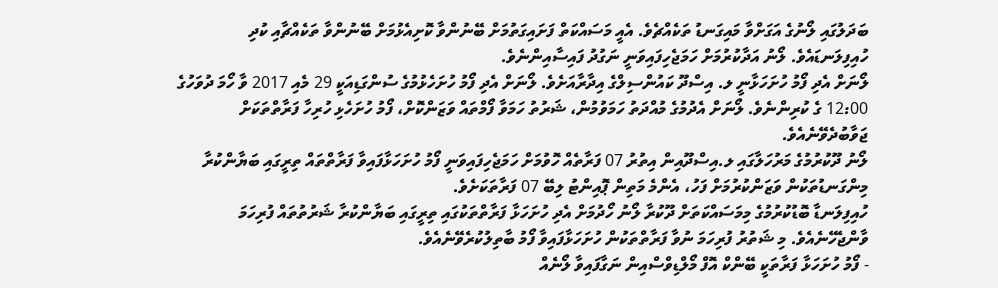ބަދަލުގައި ލޯނުގެ އަގަށްވާ މައިގަނޑު ތަކެއްޗެވެ. އެއީ މަސައްކަތް ފަށައިގަތުމަށް ބޭނުންވާ ކޮށިއެޅުމަށް ބޭނުންވާ ތަކެއްޗާއި ކުދި ހުއިފިލަނޑައެވެ. ލޯނު އަދާކުރުމަށް ހަމަޖެހިފައިވަނީ ނަގުދު ފައިސާއިންނެވެ.
ލޯނަށް އެދި ފޯމު ހުށަހަޅާނީ ލ. އިސްދޫ ކައުންސިލްގެ އިދާރާއަށެވެ. ލޯނަށް އެދި ފޯމު ހުށަހެޅުމުގެ ސުންގަޑިއަކީ 29 މެއި 2017 ވާ ހޯމަ ދުވަހުގެ 12:00 ގެ ކުރިންނެވެ. ލޯނަށް އެދުމުގެ މުއްދަތު ހަމަވުމުން، ޝަރުތު ހަމަވާ ފޯމްތައް ވަޒަންކޮށް، ފޯމު ހުށަހެޅި ހުރިހާ ފަރާތްތަކަށް ޖަވާބުދެވޭނެއެވެ.
ލޯނު ދޫކުރުމުގެ މަރުހަލާގައި ލ.އިސްދޫއިން އިތުރު 07 ފަރާތެއް ހޮވުމަށް ހަމަޖެހިފައިވަނީ ފޯމު ހުށަހަޅާފައިވާ ފަރާތްތައް ތިރީގައި ބަޔާންކުރާ މިންގަނޑުތަކުން ވަޒަންކުރުމަށް ފަހު، އެންމެ މަތިން ޕޮއިންޓު ލިބޭ 07 ފަރާތަކަށެވެ.
ހުއިފިލަނޑާ ބޮޑުކުރުމުގެ މިމަސައްކަތަށް ދޫކުރާ ލޯނު ހޯދުމަށް އެދި ހުށަހަޅާ ފަރާތްތަކުގައި ތިރީގައި ބަޔާންކުރާ ޝަރުތުތައް ފުރިހަމަ ވާންޖެހޭނެއެވެ. މި ޝަތުރު ފުރިހަމަ ނުވާ ފަރާތްތަކުން ހުށަހަޅާފައިވާ ފޯމު ބާތިލުކުރެވޭނެއެވެ.
- ފޯމު ހުށަހަޅާ ފަރާތަކީ ބޭންކް އޮފް މޯލްޑިވްސްއިން ނަގާފައިވާ ލޯނެއް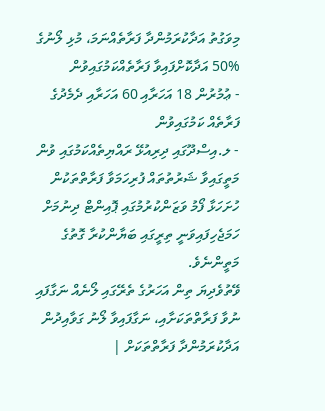މިވަގުތު އަދާކުރަމުންދާ ފަރާތެއްނަމަ، މުޅި ލޯނުގެ %50 އަދާކޮށްފައިވާ ފަރާތެއްކަމުގައިވުން
- ޢުމުރުން 18 އަހަރާއި 60 އަހަރާއި ދެމެދުގެ ފަރާތެއް ކަމުގައިވުން
- ލ.އިސްދޫގައި ދިރިއުޅޭ ރައްޔިތެއްކަމުގައި ވުން
މަތީގައިވާ ޝަރުތުތައް ފުރިހަމަވާ ފަރާތްތަކުން ހުށަހަޅާ ފޯމު ވަޒަންކުރުމުގައި ޕޮއިންޓް ދިނުމަށް ހަމަޖެހިފައިވަނީ ތިރީގައި ބަޔާންކުރާ ގޮތުގެ މަތީންނެވެ.
ވޭތުވެދިޔަ ތިން އަހަރުގެ ތެރޭގައި ލޯނެއް ނަގާފައި ނުވާ ފަރާތްތަކަށާއި، ނަގާފައިވާ ލޯނު ގަވާއިދުން އަދާކުރަމުންދާ ފަރާތްތަކަށް |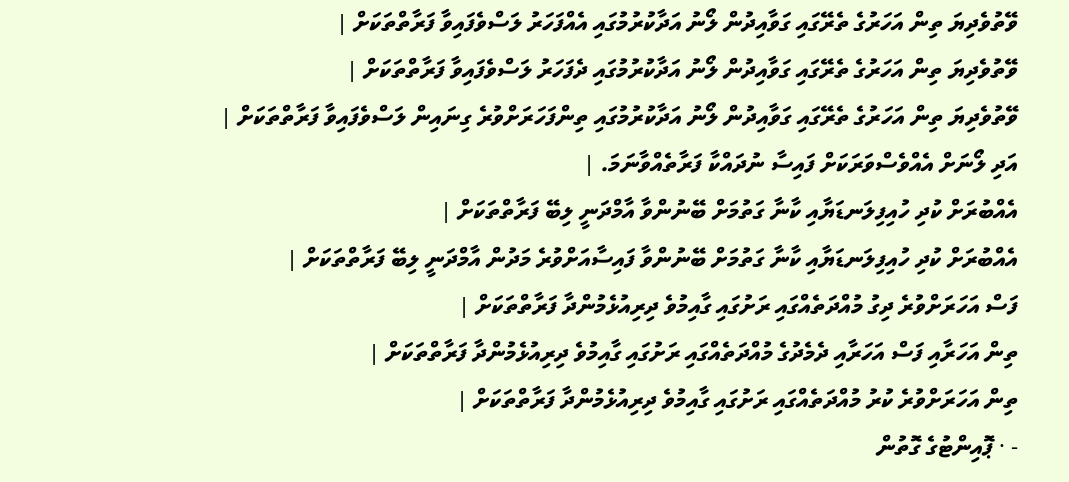ވޭތުވެދިޔަ ތިން އަހަރުގެ ތެރޭގައި ގަވާއިދުން ލޯނު އަދާކުރުމުގައި އެއްފަހަރު ލަސްވެފައިވާ ފަރާތްތަކަށް |
ވޭތުވެދިޔަ ތިން އަހަރުގެ ތެރޭގައި ގަވާއިދުން ލޯނު އަދާކުރުމުގައި ދެފަހަރު ލަސްވެފައިވާ ފަރާތްތަކަށް |
ވޭތުވެދިޔަ ތިން އަހަރުގެ ތެރޭގައި ގަވާއިދުން ލޯނު އަދާކުރުމުގައި ތިންފަހަރަށްވުރެ ގިނައިން ލަސްވެފައިވާ ފަރާތްތަކަށް |
އަދި ލޯނަށް އެއްވެސްވަރަކަށް ފައިސާ ނުދައްކާ ފަރާތެއްވާނަމަ. |
އެއްބުރަށް ކުދި ހުއިފިލަނޑަޔާއި ކާނާ ގަތުމަށް ބޭނުންވާ އާމްދަނީ ލިބޭ ފަރާތްތަކަށް |
އެއްބުރަށް ކުދި ހުއިފިލަނޑަޔާއި ކާނާ ގަތުމަށް ބޭނުންވާ ފައިސާއަށްވުރެ މަދުން އާމްދަނީ ލިބޭ ފަރާތްތަކަށް |
ފަސް އަހަރަށްވުރެ ދިގު މުއްދަތެއްގައި ރަށުގައި ގާއިމުވެ ދިރިއުޅެމުންދާ ފަރާތްތަކަށް |
ތިން އަހަރާއި ފަސް އަހަރާއި ދެމެދުގެ މުއްދަތެއްގައި ރަށުގައި ގާއިމުވެ ދިރިއުޅެމުންދާ ފަރާތްތަކަށް |
ތިން އަހަރަށްވުރެ ކުރު މުއްދަތެއްގައި ރަށުގައި ގާއިމުވެ ދިރިއުޅެމުންދާ ފަރާތްތަކަށް |
- · ޕޮއިންޓުގެ ގޮތުން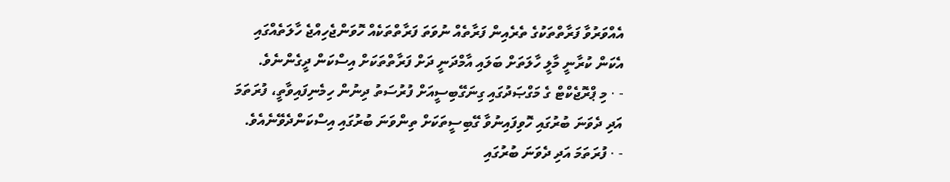އެއްވަރުވާ ފަރާތްތަކުގެ ތެރެއިން ފަރާތެއް ނުވަތަ ފަރާތްތަކެއް ހޮވަންޖެހިއްޖެ ހާލަތެއްގައި އެކަން ކުރާނީ މާލީ ހާލަތަށް ބަލައި އާމްދަނީ ދަށް ފަރާތްތަކަށް އިސްކަން ދީގެންނެވެ.
- · މި ޕްރޮޖެކްޓް ގެ މަގްޞަދުގައި ގިނަގޭބިސީއަށް ފުރުސަތު ދިނުން ހިމެނިފައިވާތީ، ފުރަތަމަ އަދި ދެވަނަ ބުރުގައި ހޮވިފައިނުވާ ގޭބިސީތަކަށް ތިންވަނަ ބުރުގައި އިސްކަންދެވޭނެއެވެ.
- · ފުރަތަމަ އަދި ދެވަނަ ބުރުގައި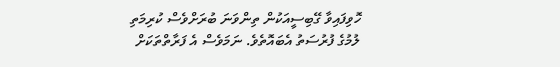ހޮވިފައިވާ ގޭބިސީއަކުން ތިންވަނަ ބުރަށްވެސް ކުރިމަތި ލުމުގެ ފުރުސަތު އެބައޮތެވެ. ނަމަވެސް އެ ފަރާތްތަކަށް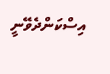އިސްކަންދެވޭނީ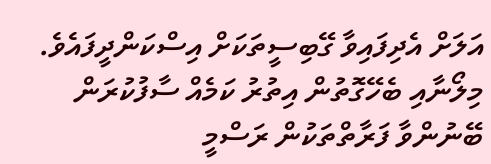އަލަށް އެދިފައިވާ ގޭބިސީތަކަށް އިސްކަންދީފައެވެ.
މިލޯނާއި ބެހޭގޮތުން އިތުރު ކަމެއް ސާފުކުރަން ބޭނުންވާ ފަރާތްތަކުން ރަސްމީ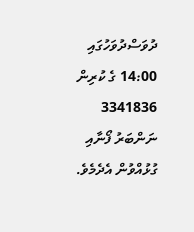ދުވަސްދުވަހުގައި 14:00 ގެ ކުރިން 3341836 ނަންބަރު ފޯނާއި ގުޅުއްވުން އެދެމެވެ.